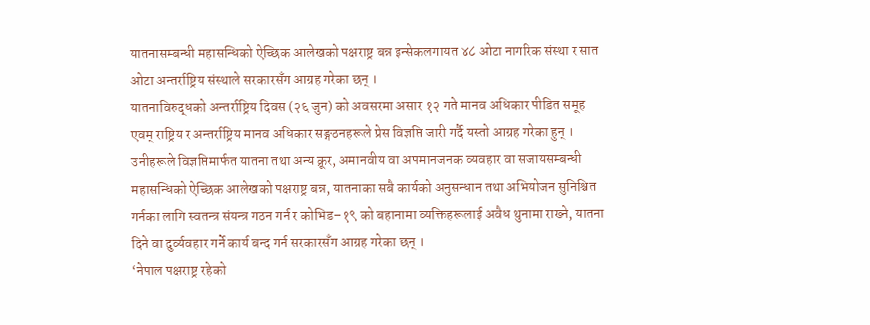यातनासम्बन्धी महासन्धिको ऐच्छिक आलेखको पक्षराष्ट्र बन्न इन्सेकलगायत ४८ ओटा नागरिक संस्था र सात ओटा अन्तर्राष्ट्रिय संस्थाले सरकारसँग आग्रह गरेका छन् ।
यातनाविरुद्धको अन्तर्राष्ट्रिय दिवस (२६ जुन) को अवसरमा असार १२ गते मानव अधिकार पीडित समूह एवम् राष्ट्रिय र अन्तर्राष्ट्रिय मानव अधिकार सङ्गठनहरूले प्रेस विज्ञप्ति जारी गर्दै यस्तो आग्रह गरेका हुन् ।
उनीहरूले विज्ञप्तिमार्फत यातना तथा अन्य क्रूर, अमानवीय वा अपमानजनक व्यवहार वा सजायसम्बन्धी महासन्धिको ऐच्छिक आलेखको पक्षराष्ट्र बन्न, यातनाका सबै कार्यको अनुसन्धान तथा अभियोजन सुनिश्चित गर्नका लागि स्वतन्त्र संयन्त्र गठन गर्न र कोभिड–१९ को बहानामा व्यक्तिहरूलाई अवैध थुनामा राख्ने, यातना दिने वा दुर्व्यवहार गर्ने कार्य बन्द गर्न सरकारसँग आग्रह गरेका छन् ।
‘नेपाल पक्षराष्ट्र रहेको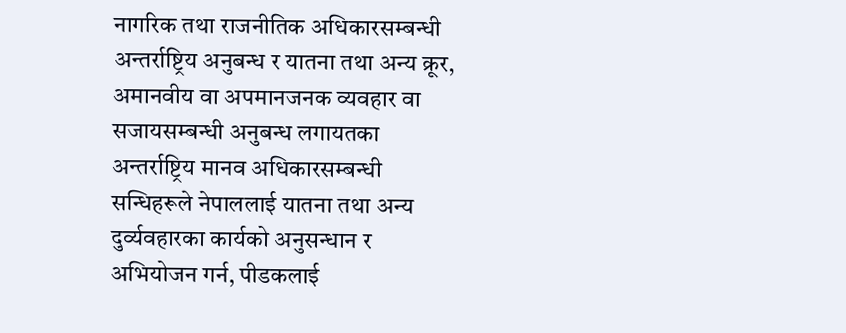नागरिक तथा राजनीतिक अधिकारसम्बन्धी अन्तर्राष्ट्रिय अनुबन्ध र यातना तथा अन्य क्रूर, अमानवीय वा अपमानजनक व्यवहार वा सजायसम्बन्धी अनुबन्ध लगायतका अन्तर्राष्ट्रिय मानव अधिकारसम्बन्धी सन्धिहरूले नेपाललाई यातना तथा अन्य दुर्व्यवहारका कार्यको अनुसन्धान र अभियोजन गर्न, पीडकलाई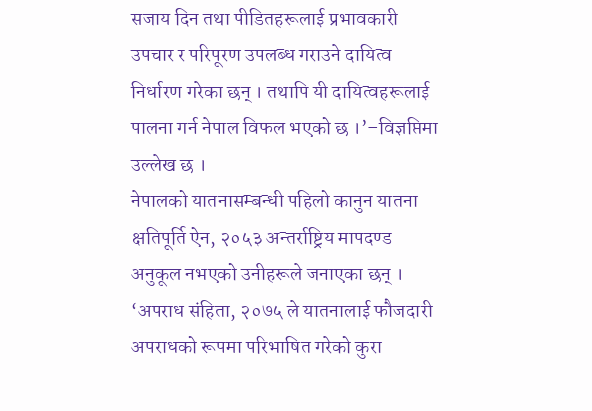सजाय दिन तथा पीडितहरूलाई प्रभावकारी उपचार र परिपूरण उपलब्ध गराउने दायित्व निर्धारण गरेका छन् । तथापि यी दायित्वहरूलाई पालना गर्न नेपाल विफल भएको छ ।’–विज्ञप्तिमा उल्लेख छ ।
नेपालको यातनासम्बन्धी पहिलो कानुन यातना क्षतिपूर्ति ऐन, २०५३ अन्तर्राष्ट्रिय मापदण्ड अनुकूल नभएको उनीहरूले जनाएका छन् ।
‘अपराध संहिता, २०७५ ले यातनालाई फौजदारी अपराधको रूपमा परिभाषित गरेको कुरा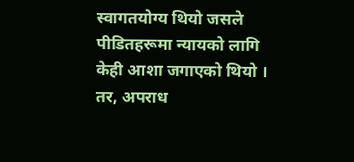स्वागतयोग्य थियो जसले पीडितहरूमा न्यायको लागि केही आशा जगाएको थियो । तर, अपराध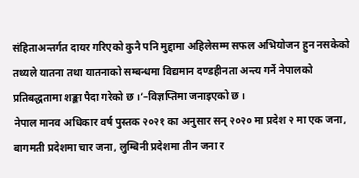संहिताअन्तर्गत दायर गरिएको कुनै पनि मुद्दामा अहिलेसम्म सफल अभियोजन हुन नसकेको तथ्यले यातना तथा यातनाको सम्बन्धमा विद्यमान दण्डहीनता अन्त्य गर्ने नेपालको प्रतिबद्धतामा शङ्का पैदा गरेको छ ।’–विज्ञप्तिमा जनाइएको छ ।
नेपाल मानव अधिकार वर्ष पुस्तक २०२१ का अनुसार सन् २०२० मा प्रदेश २ मा एक जना, बागमती प्रदेशमा चार जना, लुम्बिनी प्रदेशमा तीन जना र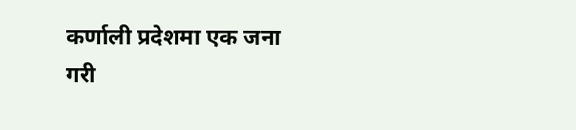कर्णाली प्रदेशमा एक जना गरी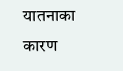यातनाका कारण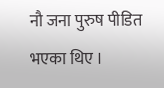नौ जना पुरुष पीडित भएका थिए ।